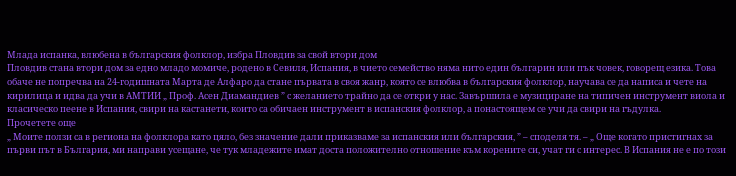Млада испанка, влюбена в българския фолклор, избра Пловдив за свой втори дом
Пловдив стана втори дом за едно младо момиче, родено в Севиля, Испания, в чието семейство няма нито един българин или пък човек, говорещ езика. Това обаче не попречва на 24-годишната Марта де Алфаро да стане първата в своя жанр, която се влюбва в българския фолклор, научава се да написа и чете на кирилица и идва да учи в АМТИИ „ Проф. Асен Диамандиев ” с желанието трайно да се откри у нас. Завършила е музициране на типичен инструмент виола и класическо пеене в Испания, свири на кастанети, които са обичаен инструмент в испанския фолклор, а понастоящем се учи да свири на гъдулка.
Прочетете още
„ Моите ползи са в региона на фолклора като цяло, без значение дали приказваме за испанския или българския, ” – споделя тя. – „ Още когато пристигнах за първи път в България, ми направи усещане, че тук младежите имат доста положително отношение към корените си, учат ги с интерес. В Испания не е по този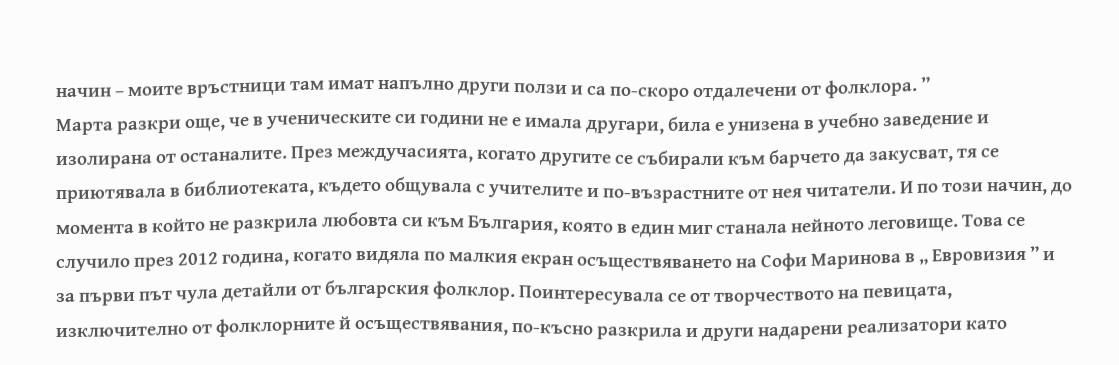начин – моите връстници там имат напълно други ползи и са по-скоро отдалечени от фолклора. ”
Марта разкри още, че в ученическите си години не е имала другари, била е унизена в учебно заведение и изолирана от останалите. През междучасията, когато другите се събирали към барчето да закусват, тя се приютявала в библиотеката, където общувала с учителите и по-възрастните от нея читатели. И по този начин, до момента в който не разкрила любовта си към България, която в един миг станала нейното леговище. Това се случило през 2012 година, когато видяла по малкия екран осъществяването на Софи Маринова в „ Евровизия ” и за първи път чула детайли от българския фолклор. Поинтересувала се от творчеството на певицата, изключително от фолклорните й осъществявания, по-късно разкрила и други надарени реализатори като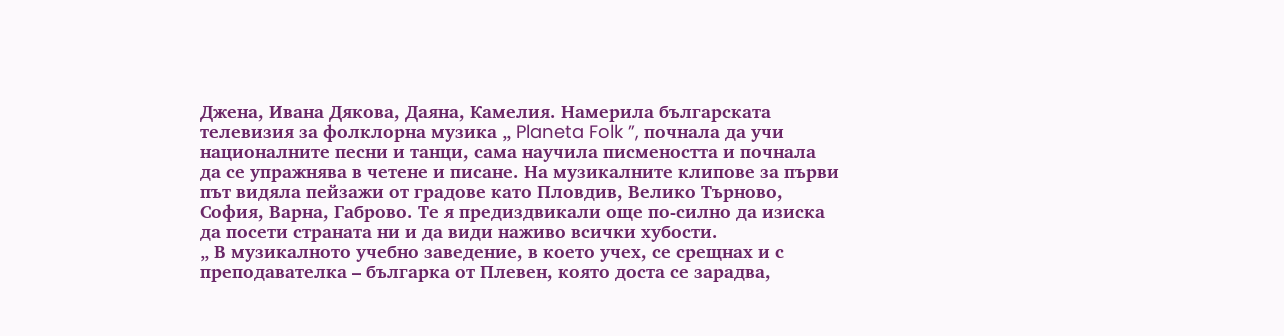Джена, Ивана Дякова, Даяна, Камелия. Намерила българската телевизия за фолклорна музика „ Planeta Folk ”, почнала да учи националните песни и танци, сама научила писмеността и почнала да се упражнява в четене и писане. На музикалните клипове за първи път видяла пейзажи от градове като Пловдив, Велико Търново, София, Варна, Габрово. Те я предиздвикали още по-силно да изиска да посети страната ни и да види наживо всички хубости.
„ В музикалното учебно заведение, в което учех, се срещнах и с преподавателка – българка от Плевен, която доста се зарадва,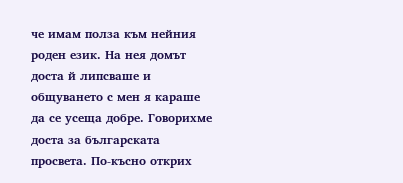че имам полза към нейния роден език. На нея домът доста й липсваше и общуването с мен я караше да се усеща добре. Говорихме доста за българската просвета. По-късно открих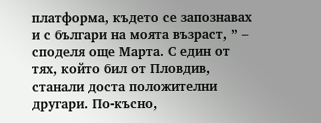платформа, където се запознавах и с българи на моята възраст, ” – споделя още Марта. С един от тях, който бил от Пловдив, станали доста положителни другари. По-късно,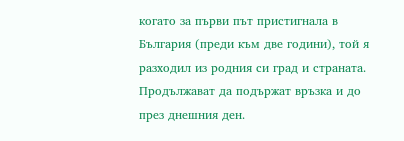когато за първи път пристигнала в България (преди към две години), той я разходил из родния си град и страната. Продължават да подържат връзка и до през днешния ден.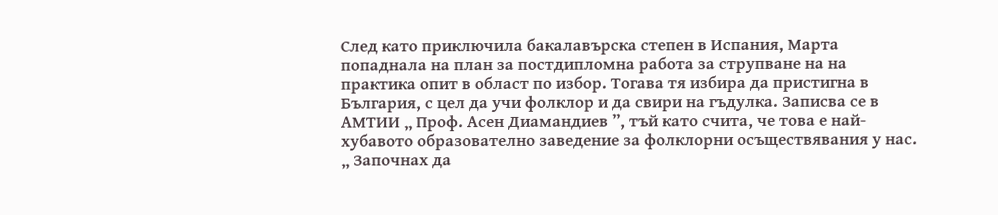След като приключила бакалавърска степен в Испания, Марта попаднала на план за постдипломна работа за струпване на на практика опит в област по избор. Тогава тя избира да пристигна в България, с цел да учи фолклор и да свири на гъдулка. Записва се в АМТИИ „ Проф. Асен Диамандиев ”, тъй като счита, че това е най-хубавото образователно заведение за фолклорни осъществявания у нас.
„ Започнах да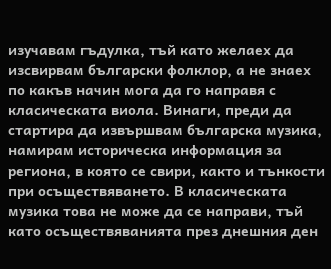изучавам гъдулка, тъй като желаех да изсвирвам български фолклор, а не знаех по какъв начин мога да го направя с класическата виола. Винаги, преди да стартира да извършвам българска музика, намирам историческа информация за региона, в която се свири, както и тънкости при осъществяването. В класическата музика това не може да се направи, тъй като осъществяванията през днешния ден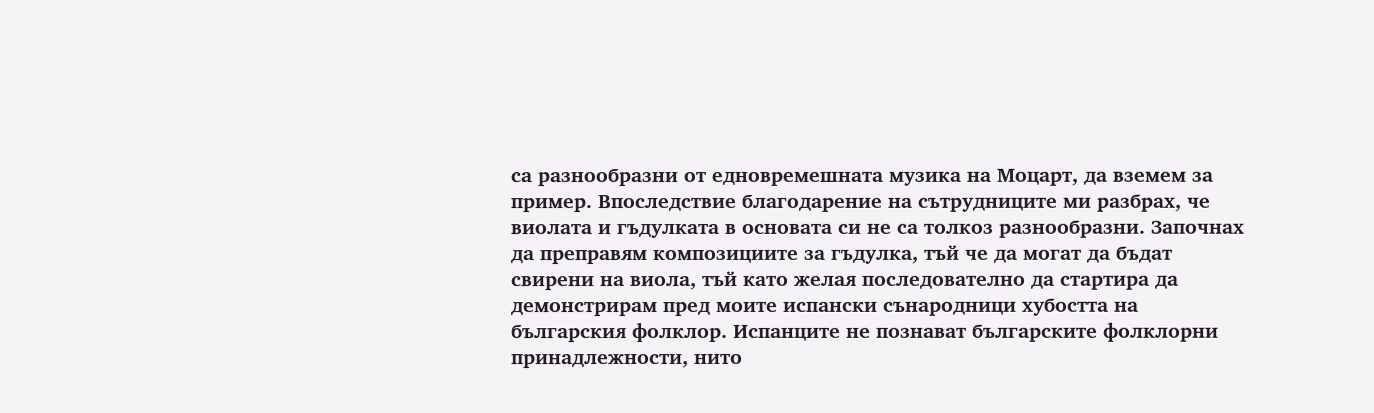са разнообразни от едновремешната музика на Моцарт, да вземем за пример. Впоследствие благодарение на сътрудниците ми разбрах, че виолата и гъдулката в основата си не са толкоз разнообразни. Започнах да преправям композициите за гъдулка, тъй че да могат да бъдат свирени на виола, тъй като желая последователно да стартира да демонстрирам пред моите испански сънародници хубостта на българския фолклор. Испанците не познават българските фолклорни принадлежности, нито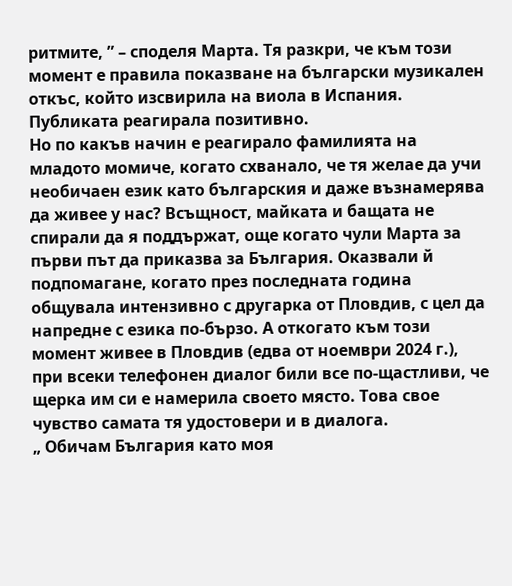ритмите, ” – споделя Марта. Тя разкри, че към този момент е правила показване на български музикален откъс, който изсвирила на виола в Испания. Публиката реагирала позитивно.
Но по какъв начин е реагирало фамилията на младото момиче, когато схванало, че тя желае да учи необичаен език като българския и даже възнамерява да живее у нас? Всъщност, майката и бащата не спирали да я поддържат, още когато чули Марта за първи път да приказва за България. Оказвали й подпомагане, когато през последната година общувала интензивно с другарка от Пловдив, с цел да напредне с езика по-бързо. А откогато към този момент живее в Пловдив (едва от ноември 2024 г.), при всеки телефонен диалог били все по-щастливи, че щерка им си е намерила своето място. Това свое чувство самата тя удостовери и в диалога.
„ Обичам България като моя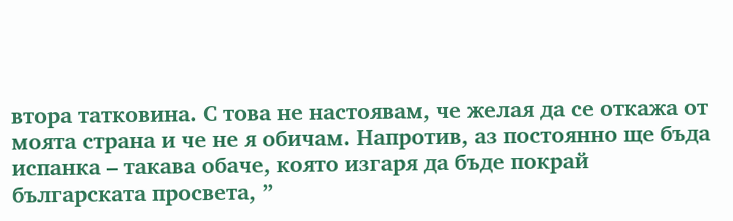втора татковина. С това не настоявам, че желая да се откажа от моята страна и че не я обичам. Напротив, аз постоянно ще бъда испанка – такава обаче, която изгаря да бъде покрай българската просвета, ”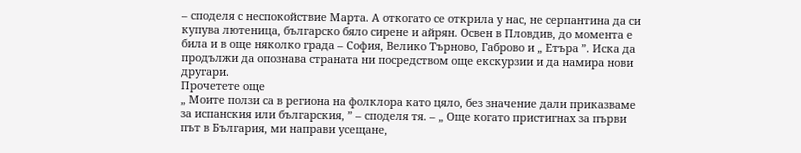– споделя с неспокойствие Марта. А откогато се открила у нас, не серпантина да си купува лютеница, българско бяло сирене и айрян. Освен в Пловдив, до момента е била и в още няколко града – София, Велико Търново, Габрово и „ Етъра ”. Иска да продължи да опознава страната ни посредством още екскурзии и да намира нови другари.
Прочетете още
„ Моите ползи са в региона на фолклора като цяло, без значение дали приказваме за испанския или българския, ” – споделя тя. – „ Още когато пристигнах за първи път в България, ми направи усещане,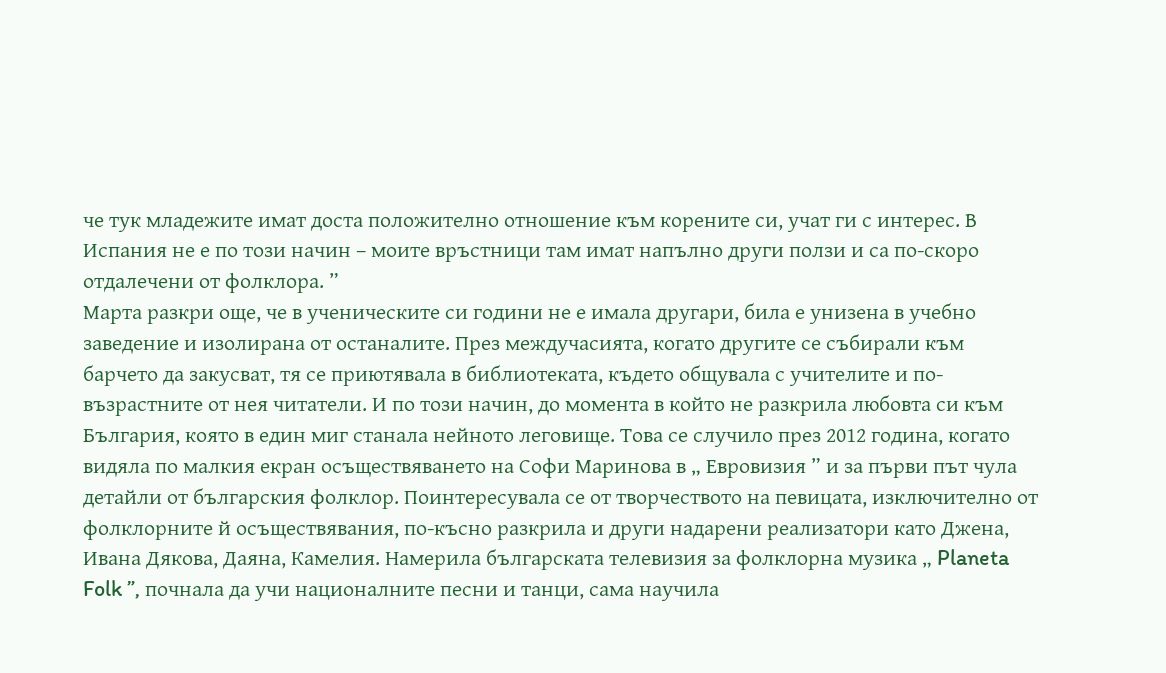че тук младежите имат доста положително отношение към корените си, учат ги с интерес. В Испания не е по този начин – моите връстници там имат напълно други ползи и са по-скоро отдалечени от фолклора. ”
Марта разкри още, че в ученическите си години не е имала другари, била е унизена в учебно заведение и изолирана от останалите. През междучасията, когато другите се събирали към барчето да закусват, тя се приютявала в библиотеката, където общувала с учителите и по-възрастните от нея читатели. И по този начин, до момента в който не разкрила любовта си към България, която в един миг станала нейното леговище. Това се случило през 2012 година, когато видяла по малкия екран осъществяването на Софи Маринова в „ Евровизия ” и за първи път чула детайли от българския фолклор. Поинтересувала се от творчеството на певицата, изключително от фолклорните й осъществявания, по-късно разкрила и други надарени реализатори като Джена, Ивана Дякова, Даяна, Камелия. Намерила българската телевизия за фолклорна музика „ Planeta Folk ”, почнала да учи националните песни и танци, сама научила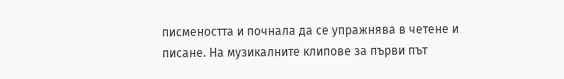писмеността и почнала да се упражнява в четене и писане. На музикалните клипове за първи път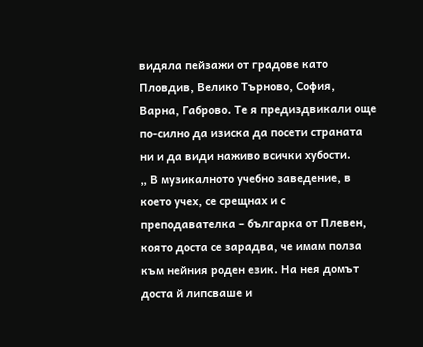видяла пейзажи от градове като Пловдив, Велико Търново, София, Варна, Габрово. Те я предиздвикали още по-силно да изиска да посети страната ни и да види наживо всички хубости.
„ В музикалното учебно заведение, в което учех, се срещнах и с преподавателка – българка от Плевен, която доста се зарадва, че имам полза към нейния роден език. На нея домът доста й липсваше и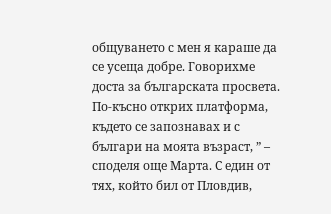общуването с мен я караше да се усеща добре. Говорихме доста за българската просвета. По-късно открих платформа, където се запознавах и с българи на моята възраст, ” – споделя още Марта. С един от тях, който бил от Пловдив,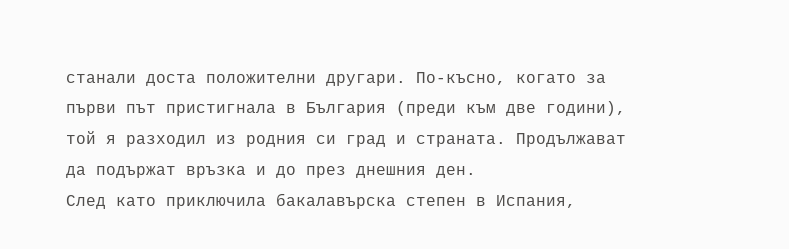станали доста положителни другари. По-късно, когато за първи път пристигнала в България (преди към две години), той я разходил из родния си град и страната. Продължават да подържат връзка и до през днешния ден.
След като приключила бакалавърска степен в Испания,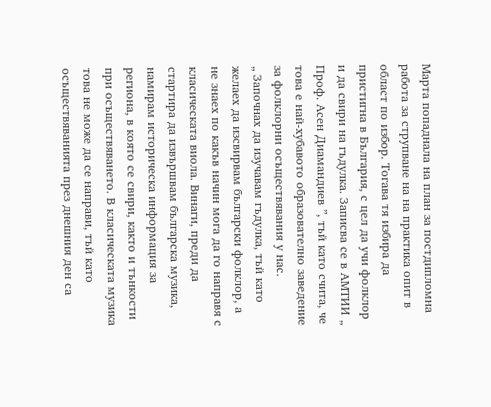Марта попаднала на план за постдипломна работа за струпване на на практика опит в област по избор. Тогава тя избира да пристигна в България, с цел да учи фолклор и да свири на гъдулка. Записва се в АМТИИ „ Проф. Асен Диамандиев ”, тъй като счита, че това е най-хубавото образователно заведение за фолклорни осъществявания у нас.
„ Започнах да изучавам гъдулка, тъй като желаех да изсвирвам български фолклор, а не знаех по какъв начин мога да го направя с класическата виола. Винаги, преди да стартира да извършвам българска музика, намирам историческа информация за региона, в която се свири, както и тънкости при осъществяването. В класическата музика това не може да се направи, тъй като осъществяванията през днешния ден са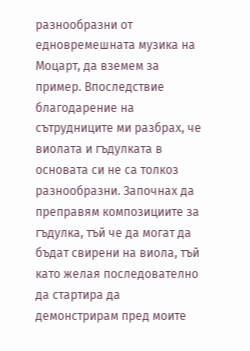разнообразни от едновремешната музика на Моцарт, да вземем за пример. Впоследствие благодарение на сътрудниците ми разбрах, че виолата и гъдулката в основата си не са толкоз разнообразни. Започнах да преправям композициите за гъдулка, тъй че да могат да бъдат свирени на виола, тъй като желая последователно да стартира да демонстрирам пред моите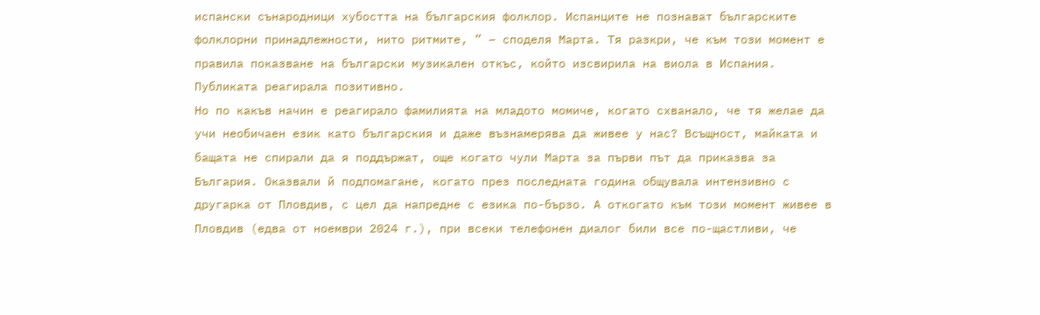испански сънародници хубостта на българския фолклор. Испанците не познават българските фолклорни принадлежности, нито ритмите, ” – споделя Марта. Тя разкри, че към този момент е правила показване на български музикален откъс, който изсвирила на виола в Испания. Публиката реагирала позитивно.
Но по какъв начин е реагирало фамилията на младото момиче, когато схванало, че тя желае да учи необичаен език като българския и даже възнамерява да живее у нас? Всъщност, майката и бащата не спирали да я поддържат, още когато чули Марта за първи път да приказва за България. Оказвали й подпомагане, когато през последната година общувала интензивно с другарка от Пловдив, с цел да напредне с езика по-бързо. А откогато към този момент живее в Пловдив (едва от ноември 2024 г.), при всеки телефонен диалог били все по-щастливи, че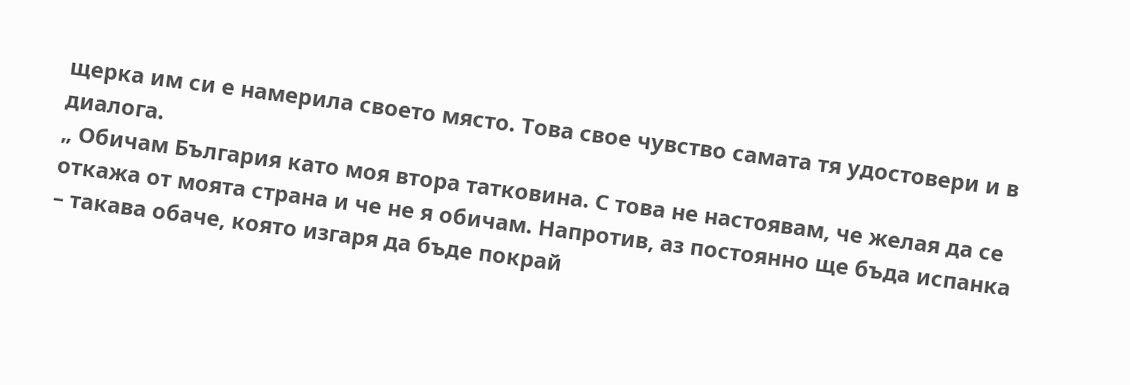щерка им си е намерила своето място. Това свое чувство самата тя удостовери и в диалога.
„ Обичам България като моя втора татковина. С това не настоявам, че желая да се откажа от моята страна и че не я обичам. Напротив, аз постоянно ще бъда испанка – такава обаче, която изгаря да бъде покрай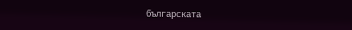българската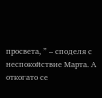просвета, ” – споделя с неспокойствие Марта. А откогато се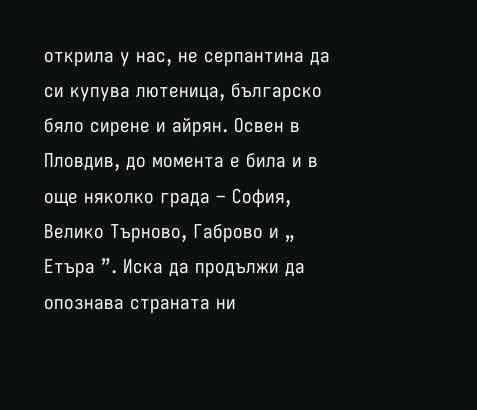открила у нас, не серпантина да си купува лютеница, българско бяло сирене и айрян. Освен в Пловдив, до момента е била и в още няколко града – София, Велико Търново, Габрово и „ Етъра ”. Иска да продължи да опознава страната ни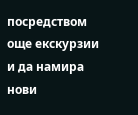посредством още екскурзии и да намира нови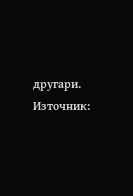другари.
Източник: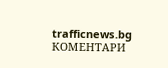trafficnews.bg
КОМЕНТАРИ